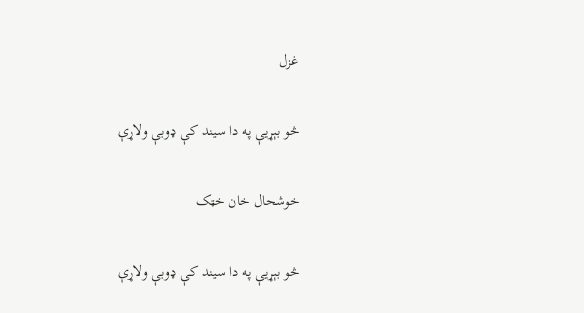غزل

څو بېړيې په دا سيند کې ډوبې ولاړې

خوشحال خان خټک

څو بېړيې په دا سيند کې ډوبې ولاړې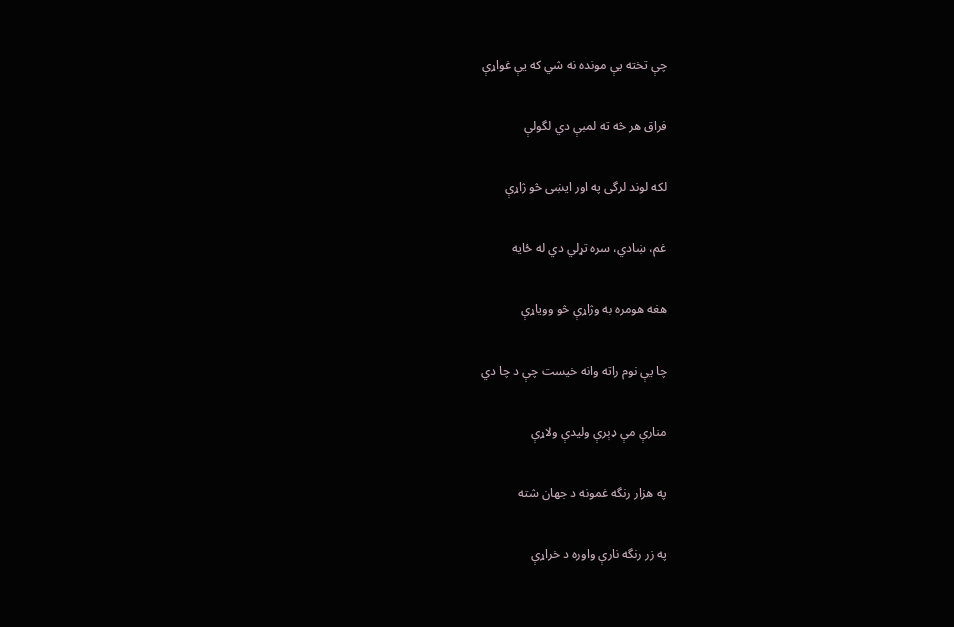چې تخته يې مونده نه شي که يې غواړې

فراق هر څه ته لمبې دي لگولې

لکه لوند لرگی په اور ايښی څو ژاړې

غم، ښادي، سره تړلي دي له ځايه

هغه هومره به وژاړې څو ووياړې

چا يې نوم راته وانه خيست چې د چا دي

منارې مې ډېرې وليدې ولاړې

په هزار رنگه غمونه د جهان شته

په زر رنگه نارې واوره د خراړې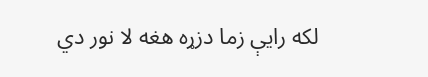لکه رايې زما دزړه هغه لا نور دي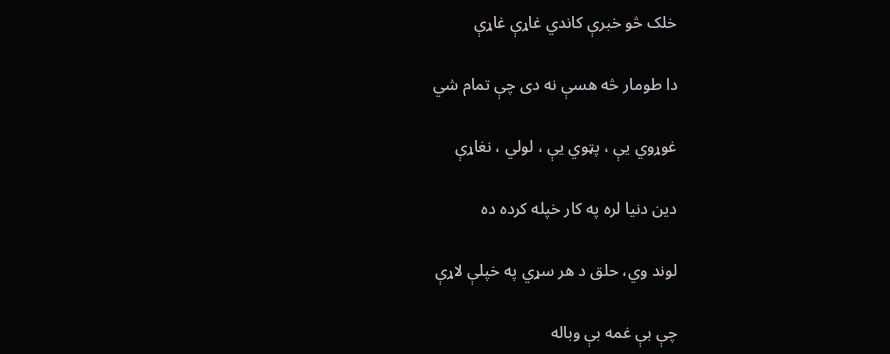خلک څو خبرې کاندي غاړې غاړې

دا طومار څه هسې نه دی چې تمام شي

غوړوي يې ، پټوي يې ، لولي ، نغاړې

دين دنيا لره په کار خپله کرده ده

لوند وي، حلق د هر سړي په خپلې لاړې

چې بې غمه بې وباله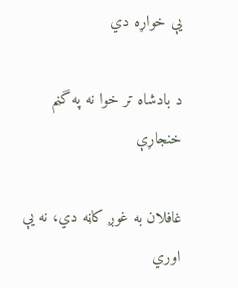يې خواړه دي

د بادشاه تر خوا نه په گڼم خنجاړې

غافلان به غوږ کاڼه دي، نه يې اوري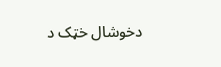دخوشال خټک د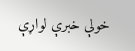خولې خبرې لواړې